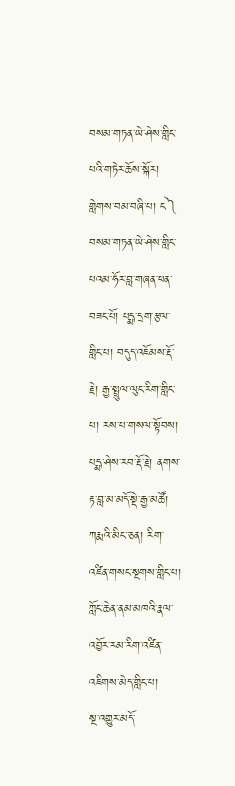བསམ་གཏན་ཡེ་ཤེས་གླིང་པའི་གཏེར་ཆོས་སྐོར།
གླེགས་བམ་བཞི་པ། ང༽
བསམ་གཏན་ཡེ་ཤེས་གླིང་པའམ་ཧོར་བླ་གཞན་ཕན་བཟང་པོ། པདྨ་དྲག་རྩལ་གླིང་པ། བདུད་འཇོམས་རྡོ་རྗེ། རྒྱ་སྤྲུལ་ལུང་རིག་གླིང་པ། རས་པ་གསལ་སྟོབས། པདྨ་ཤེས་རབ་རྡོ་རྗེ། ནགས་རྟ་བླ་མ་མདོ་སྡེ་རྒྱ་མཚོ། ཀརྨའི་མིང་་ཅན། རིག་འཛིན་གསང་སྔགས་གླིང་པ། ཀློང་ཆེན་ནམ་མཁའི་རྣལ་འབྱོར་རམ་རིག་འཛིན་འཇིགས་མེད་གླིང་པ།
སྔ་འགྱུར་མདོ་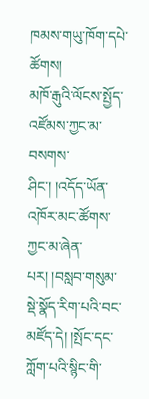ཁམས་གཡུ་ཁོག་དཔེ་ཚོགས།
མཁོ་རྒུའི་ལོངས་སྤྱོད་འཛོམས་ཀྱང་མ་བསགས་ཤིང་། །འདོད་ཡོན་འཁོར་མང་ཚོགས་ཀྱང་མ་ཞེན་པར། །བསླབ་གསུམ་སྡེ་སྣོད་རིག་པའི་བང་མཛོད་དེ། །སྤོང་དང་ཀློག་པའི་སྙིང་གི་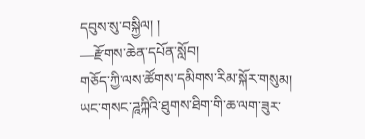དབུས་སུ་བསྐྱིལ། །
—རྫོགས་ཆེན་དཔོན་སློབ།
གཅོད་ཀྱི་ལས་ཚོགས་དམིགས་རིམ་སྐོར་གསུམ།
ཡང་གསང་ཌཱཀྐིའི་ཐུགས་ཐིག་གི་ཆ་ལག་ཟུར་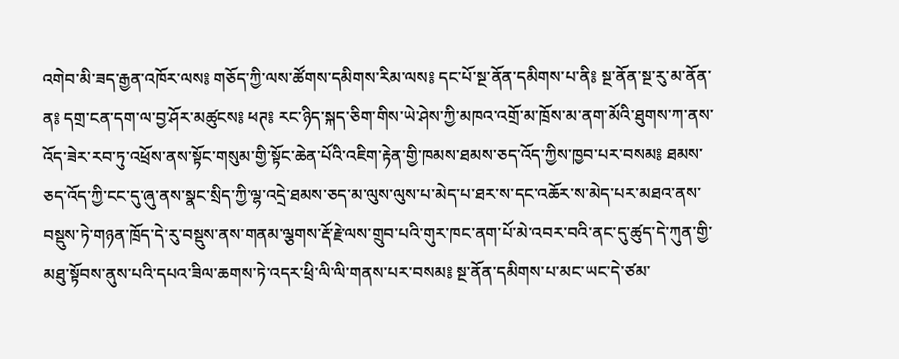འགེབ་མི་ཟད་རྒྱན་འཁོར་ལས༔ གཅོད་ཀྱི་ལས་ཚོགས་དམིགས་རིམ་ལས༔ དང་པོ་སྔ་ནོན་དམིགས་པ་ནི༔ སྔ་ནོན་སྔ་རུ་མ་ནོན་ན༔ དགྲ་ངན་དག་ལ་བྱ་ཤོར་མཚུངས༔ ཕཊ༔ རང་ཉིད་སྐད་ཅིག་གིས་ཡེ་ཤེས་ཀྱི་མཁའ་འགྲོ་མ་ཁྲོས་མ་ནག་མོའི་ཐུགས་ཀ་ནས་འོད་ཟེར་རབ་ཏུ་འཕྲོས་ནས་སྟོང་གསུམ་གྱི་སྟོང་ཆེན་པོའི་འཇིག་རྟེན་གྱི་ཁམས་ཐམས་ཅད་འོད་ཀྱིས་ཁྱབ་པར་བསམ༔ ཐམས་ཅད་འོད་ཀྱི་ངང་དུ་ཞུ་ནས་སྣང་སྲིད་ཀྱི་ལྷ་འདྲེ་ཐམས་ཅད་མ་ལུས་ལུས་པ་མེད་པ་ཐར་ས་དང་འཆོར་ས་མེད་པར་མཐའ་ནས་བསྡུས་ཏེ་གཉན་ཁྲོད་དེ་རུ་བསྡུས་ནས་གནམ་ལྕགས་རྡོ་རྗེ་ལས་གྲུབ་པའི་གུར་ཁང་ནག་པོ་མེ་འབར་བའི་ནང་དུ་ཚུད་དེ་ཀུན་གྱི་མཐུ་སྟོབས་ནུས་པའི་དཔའ་ཟིལ་ཆགས་ཏེ་འདར་ཕྲི་ལི་ལི་གནས་པར་བསམ༔ སྔ་ནོན་དམིགས་པ་མང་ཡང་དེ་ཙམ་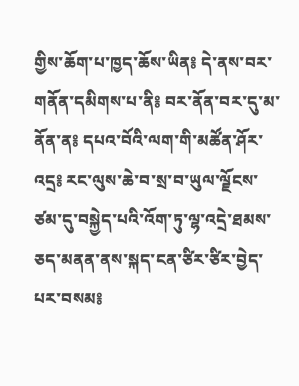གྱིས་ཆོག་པ་ཁྱད་ཆོས་ཡིན༔ དེ་ནས་བར་གནོན་དམིགས་པ་ནི༔ བར་ནོན་བར་དུ་མ་ནོན་ན༔ དཔའ་བོའི་ལག་གི་མཚོན་ཤོར་འདྲ༔ རང་ལུས་ཆེ་བ་སྲ་བ་ཡུལ་ལྗོངས་ཙམ་དུ་བསྐྱེད་པའི་འོག་ཏུ་ལྷ་འདྲེ་ཐམས་ཅད་མནན་ནས་སྐད་ངན་ཙིར་ཙིར་བྱེད་པར་བསམ༔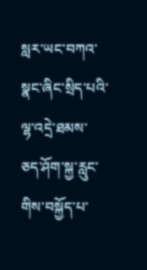སླར་ཡང་བཀའ་སྣང་ཞིང་སྲིད་པའི་ལྷ་འདྲེ་ཐམས་ཅད་ཤོག་སྐྱ་རླུང་གིས་བསྐྱོད་པ་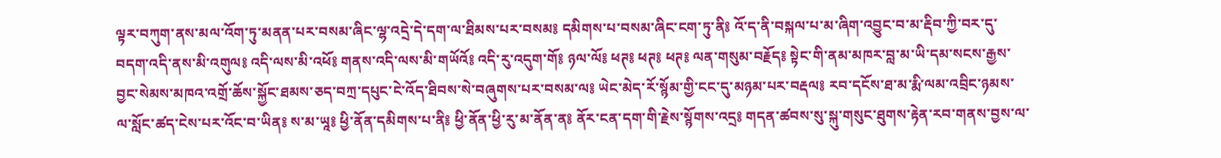ལྟར་བཀུག་ནས་མལ་འོག་ཏུ་མནན་པར་བསམ་ཞིང་ལྷ་འདྲེ་དེ་དག་ལ་ཐིམས་པར་བསམ༔ དམིགས་པ་བསམ་ཞིང་ངག་ཏུ་ནི༔ འོ་ད་ནི་བསྐལ་པ་མ་ཞིག་འབྱུང་བ་མ་རྡིབ་ཀྱི་བར་དུ་བདག་འདི་ནས་མི་འགུལ༔ འདི་ལས་མི་འཕོ༔ གནས་འདི་ལས་མི་གཡོའོ༔ འདི་རུ་འདུག་གོ༔ ཉལ་ལོ༔ ཕཊ༔ ཕཊ༔ ཕཊ༔ ལན་གསུམ་བརྗོད༔ སྟེང་གི་ནམ་མཁར་བླ་མ་ཡི་དམ་སངས་རྒྱས་བྱང་སེམས་མཁའ་འགྲོ་ཆོས་སྐྱོང་ཐམས་ཅད་བཀྲ་དཔུང་ངེ་འོད་ཐིབས་སེ་བཞུགས་པར་བསམ་ལ༔ ཡེང་མེད་རོ་སྙོམ་གྱི་ངང་དུ་མཉམ་པར་བརྡལ༔ རབ་དངོས་ཐ་མ་རྨི་ལམ་འབྲིང་ཉམས་ལ་སློང་ཚད་ངེས་པར་འོང་བ་ཡིན༔ ས་མ་ཡཱ༔ ཕྱི་ནོན་དམིགས་པ་ནི༔ ཕྱི་ནོན་ཕྱི་རུ་མ་ནོན་ན༔ ནོར་ངན་དག་གི་རྗེས་སྙོགས་འདྲ༔ གདན་ཚབས་སུ་སྐུ་གསུང་ཐུགས་རྟེན་རབ་གནས་བྱས་ལ་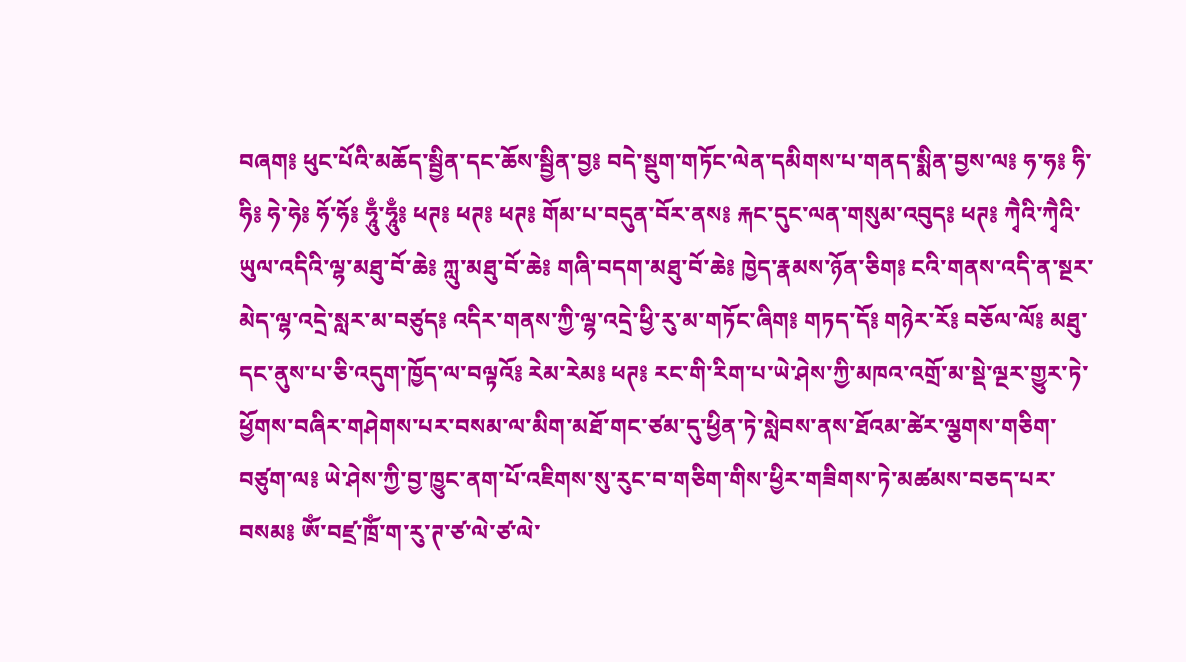བཞག༔ ཕུང་པོའི་མཆོད་སྦྱིན་དང་ཆོས་སྦྱིན་བྱ༔ བདེ་སྡུག་གཏོང་ལེན་དམིགས་པ་གནད་སྨིན་བྱས་ལ༔ ཧ་ཧ༔ ཧི་ཧི༔ ཧེ་ཧེ༔ ཧོ་ཧོ༔ ཧཱུྃ་ཧཱུྃ༔ ཕཊ༔ ཕཊ༔ ཕཊ༔ གོམ་པ་བདུན་བོར་ནས༔ རྐང་དུང་ལན་གསུམ་འབུད༔ ཕཊ༔ ཀྭཻའི་ཀྭཻའི་ཡུལ་འདིའི་ལྷ་མཐུ་བོ་ཆེ༔ ཀླུ་མཐུ་བོ་ཆེ༔ གཞི་བདག་མཐུ་བོ་ཆེ༔ ཁྱེད་རྣམས་ཉོན་ཅིག༔ ངའི་གནས་འདི་ན་སྔར་མེད་ལྷ་འདྲེ་སླར་མ་བཙུད༔ འདིར་གནས་ཀྱི་ལྷ་འདྲེ་ཕྱི་རུ་མ་གཏོང་ཞིག༔ གཏད་དོ༔ གཉེར་རོ༔ བཅོལ་ལོ༔ མཐུ་དང་ནུས་པ་ཅི་འདུག་ཁྱོད་ལ་བལྟའོ༔ རེམ་རེམ༔ ཕཊ༔ རང་གི་རིག་པ་ཡེ་ཤེས་ཀྱི་མཁའ་འགྲོ་མ་སྡེ་ལྔར་གྱུར་ཏེ་ཕྱོགས་བཞིར་གཤེགས་པར་བསམ་ལ་མིག་མཐོ་གང་ཙམ་དུ་ཕྱིན་ཏེ་སླེབས་ནས་ཐོའམ་ཚེར་ལྕགས་གཅིག་བཙུག་ལ༔ ཡེ་ཤེས་ཀྱི་བྱ་ཁྱུང་ནག་པོ་འཇིགས་སུ་རུང་བ་གཅིག་གིས་ཕྱིར་གཟིགས་ཏེ་མཚམས་བཅད་པར་བསམ༔ ཨོཾ་བཛྲ་ཁྲོཾ་ག་རུ་ཊ་ཙ་ལེ་ཙ་ལེ་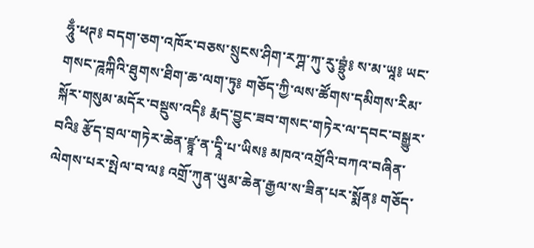ཧཱུྃ་ཕཊ༔ བདག་ཅག་འཁོར་བཅས་སྲུངས་ཤིག་རཀྴ་ཀུ་རུ་བྷྲུཾ༔ ས་མ་ཡཱ༔ ཡང་གསང་ཌཱཀྐིའི་ཐུགས་ཐིག་ཆ་ལག་ཏུ༔ གཅོད་ཀྱི་ལས་ཚོགས་དམིགས་རིམ་སྐོར་གསུམ་མདོར་བསྡུས་འདི༔ རྨད་བྱུང་ཟབ་གསང་གཏེར་ལ་དབང་བསྒྱུར་བའི༔ རྩོད་བྲལ་གཏེར་ཆེན་ཛྙཱ་ན་དྭཱི་པ་ཡིས༔ མཁའ་འགྲོའི་བཀའ་བཞིན་ལེགས་པར་སྤེལ་བ་ལ༔ འགྲོ་ཀུན་ཡུམ་ཆེན་རྒྱལ་ས་ཟིན་པར་སྨོན༔ གཅོད་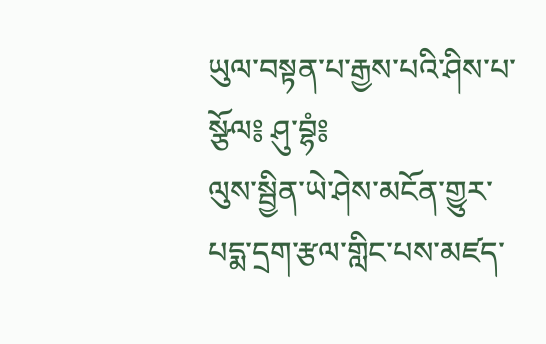ཡུལ་བསྟན་པ་རྒྱས་པའི་ཤིས་པ་སྩོལ༔ ཤུ་བྷཾ༔
ལུས་སྦྱིན་ཡེ་ཤེས་མངོན་གྱུར་པདྨ་དྲག་རྩལ་གླིང་པས་མཛད་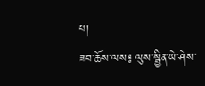པ།
ཟབ་ཆོས་ལས༔ ལུས་སྦྱིན་ཡེ་ཤེས་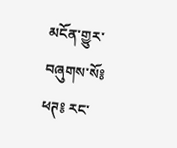མངོན་གྱུར་བཞུགས་སོ༔ ཕཊ༔ རང་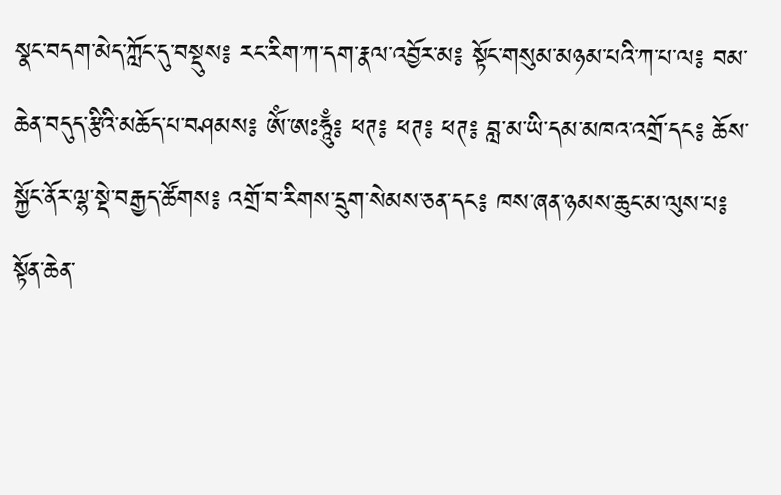སྣང་བདག་མེད་ཀློང་དུ་བསྡུས༔ རང་རིག་ཀ་དག་རྣལ་འབྱོར་མ༔ སྟོང་གསུམ་མཉམ་པའི་ཀ་པ་ལ༔ བམ་ཆེན་བདུད་རྩིའི་མཆོད་པ་བཤམས༔ ཨོཾ་ཨཿཧཱུྃ༔ ཕཊ༔ ཕཊ༔ ཕཊ༔ བླ་མ་ཡི་དམ་མཁའ་འགྲོ་དང༔ ཆོས་སྐྱོང་ནོར་ལྷ་སྡེ་བརྒྱད་ཚོགས༔ འགྲོ་བ་རིགས་དྲུག་སེམས་ཅན་དང༔ ཁས་ཞན་ཉམས་ཆུང་མ་ལུས་པ༔ སྟོན་ཆེན་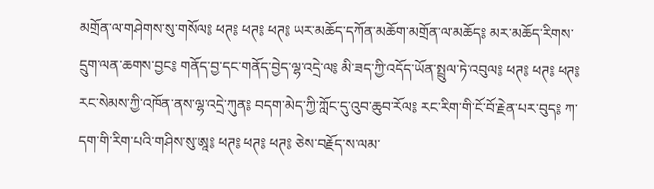མགྲོན་ལ་གཤེགས་སུ་གསོལ༔ ཕཊ༔ ཕཊ༔ ཕཊ༔ ཡར་མཆོད་དཀོན་མཆོག་མགྲོན་ལ་མཆོད༔ མར་མཆོད་རིགས་དྲུག་ལན་ཆགས་བྱང༔ གནོད་བྱ་དང་གནོད་བྱེད་ལྷ་འདྲེ་ལ༔ མི་ཟད་ཀྱི་འདོད་ཡོན་སྤྲུལ་ཏེ་འབུལ༔ ཕཊ༔ ཕཊ༔ ཕཊ༔ རང་སེམས་ཀྱི་འཁོན་ནས་ལྷ་འདྲེ་ཀུན༔ བདག་མེད་ཀྱི་ཀློང་དུ་འུབ་ཆུབ་རོལ༔ རང་རིག་གི་ངོ་བོ་རྗེན་པར་བུད༔ ཀ་དག་གི་རིག་པའི་གཤིས་སུ་ཨཱ༔ ཕཊ༔ ཕཊ༔ ཕཊ༔ ཅེས་བརྗོད་ས་ལམ་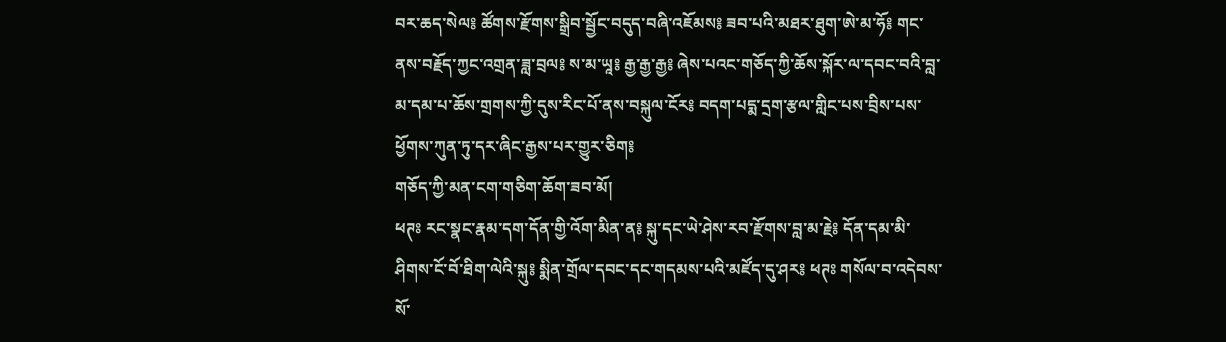བར་ཆད་སེལ༔ ཚོགས་རྫོགས་སྒྲིབ་སྦྱོང་བདུད་བཞི་འཇོམས༔ ཟབ་པའི་མཐར་ཐུག་ཨེ་མ་ཧོ༔ གང་ནས་བརྗོད་ཀྱང་འགྲན་ཟླ་བྲལ༔ ས་མ་ཡཱ༔ རྒྱ་རྒྱ་རྒྱ༔ ཞེས་པའང་གཅོད་ཀྱི་ཆོས་སྐོར་ལ་དབང་བའི་བླ་མ་དམ་པ་ཆོས་གྲགས་ཀྱི་དུས་རིང་པོ་ནས་བསྐུལ་ངོར༔ བདག་པདྨ་དྲག་རྩལ་གླིང་པས་བྲིས་པས་ཕྱོགས་ཀུན་ཏུ་དར་ཞིང་རྒྱས་པར་གྱུར་ཅིག༔
གཅོད་ཀྱི་མན་ངག་གཅིག་ཆོག་ཟབ་མོ།
ཕཊཿ རང་སྣང་རྣམ་དག་དོན་གྱི་འོག་མིན་ན༔ སྐུ་དང་ཡེ་ཤེས་རབ་རྫོགས་བླ་མ་རྗེ༔ དོན་དམ་མི་ཤིགས་ངོ་བོ་ཐིག་ལེའི་སྐུ༔ སྨིན་གྲོལ་དབང་དང་གདམས་པའི་མཛོད་དུ་ཤར༔ ཕཊཿ གསོལ་བ་འདེབས་སོ་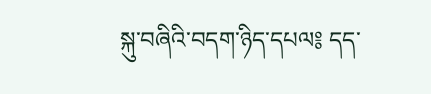སྐུ་བཞིའི་བདག་ཉིད་དཔལ༔ དད་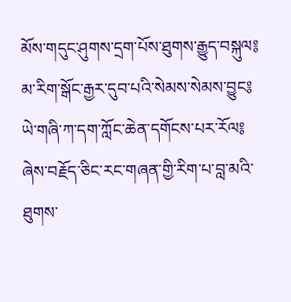མོས་གདུང་ཤུགས་དྲག་པོས་ཐུགས་རྒྱུད་བསྐུལ༔ མ་རིག་སྒོང་རྒྱར་དུབ་པའི་སེམས་སེམས་བྱུང༔ ཡེ་གཞི་ཀ་དག་ཀློང་ཆེན་དགོངས་པར་རོལ༔ ཞེས་བརྗོད་ཅིང་རང་གཞན་གྱི་རིག་པ་བླ་མའི་ཐུགས་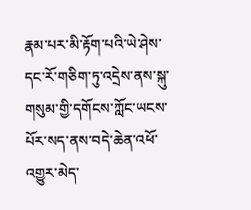རྣམ་པར་མི་རྟོག་པའི་ཡེ་ཤེས་དང་རོ་གཅིག་ཏུ་འདྲེས་ནས་སྐུ་གསུམ་གྱི་དགོངས་ཀློང་ཡངས་པོར་སད་ནས་བདེ་ཆེན་འཕོ་འགྱུར་མེད་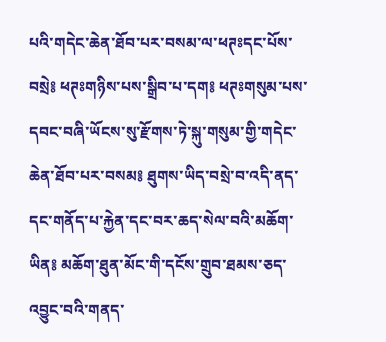པའི་གདེང་ཆེན་ཐོབ་པར་བསམ་ལ་ཕཊཿདང་པོས་བསྲེ༔ ཕཊཿགཉིས་པས་སྒྲིབ་པ་དག༔ ཕཊཿགསུམ་པས་དབང་བཞི་ཡོངས་སུ་རྫོགས་ཏེ་སྐུ་གསུམ་གྱི་གདེང་ཆེན་ཐོབ་པར་བསམ༔ ཐུགས་ཡིད་བསྲེ་བ་འདི་ནད་དང་གནོད་པ་རྐྱེན་དང་བར་ཆད་སེལ་བའི་མཆོག་ཡིན༔ མཆོག་ཐུན་མོང་གི་དངོས་གྲུབ་ཐམས་ཅད་འབྱུང་བའི་གནད་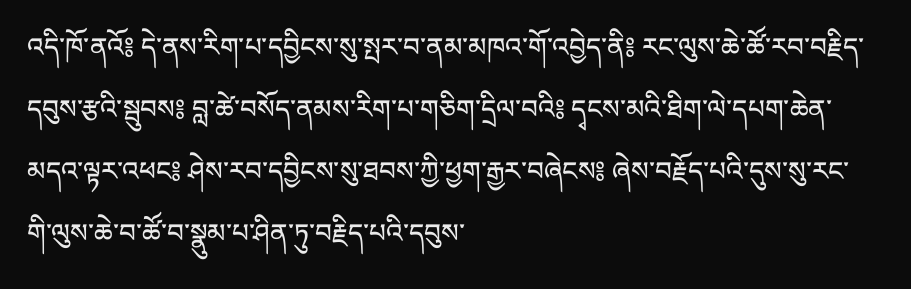འདི་ཁོ་ནའོ༔ དེ་ནས་རིག་པ་དབྱིངས་སུ་སྤར་བ་ནམ་མཁའ་གོ་འབྱེད་ནི༔ རང་ལུས་ཆེ་ཚོ་རབ་བརྗིད་དབུས་རྩའི་སྦུབས༔ བླ་ཚེ་བསོད་ནམས་རིག་པ་གཅིག་དྲིལ་བའི༔ དྭངས་མའི་ཐིག་ལེ་དཔག་ཆེན་མདའ་ལྟར་འཕང༔ ཤེས་རབ་དབྱིངས་སུ་ཐབས་ཀྱི་ཕྱག་རྒྱར་བཞེངས༔ ཞེས་བརྗོད་པའི་དུས་སུ་རང་གི་ལུས་ཆེ་བ་ཚོ་བ་སྣུམ་པ་ཤིན་ཏུ་བརྗིད་པའི་དབུས་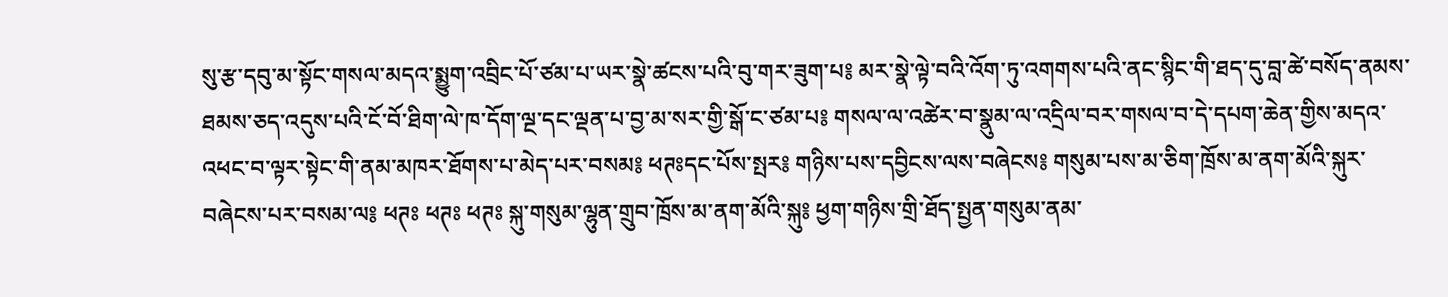སུ་རྩ་དབུ་མ་སྟོང་གསལ་མདའ་སྨྱུག་འབྲིང་པོ་ཙམ་པ་ཡར་སྣེ་ཚངས་པའི་བུ་གར་ཟུག་པ༔ མར་སྣེ་ལྟེ་བའི་འོག་ཏུ་འགགས་པའི་ནང་སྙིང་གི་ཐད་དུ་བླ་ཚེ་བསོད་ནམས་ཐམས་ཅད་འདུས་པའི་ངོ་བོ་ཐིག་ལེ་ཁ་དོག་ལྔ་དང་ལྡན་པ་བྱ་མ་སར་གྱི་སྒོ་ང་ཙམ་པ༔ གསལ་ལ་འཚེར་བ་སྣུམ་ལ་འདྲིལ་བར་གསལ་བ་དེ་དཔག་ཆེན་གྱིས་མདའ་འཕང་བ་ལྟར་སྟེང་གི་ནམ་མཁར་ཐོགས་པ་མེད་པར་བསམ༔ ཕཊཿདང་པོས་སྤར༔ གཉིས་པས་དབྱིངས་ལས་བཞེངས༔ གསུམ་པས་མ་ཅིག་ཁྲོས་མ་ནག་མོའི་སྐུར་བཞེངས་པར་བསམ་ལ༔ ཕཊཿ ཕཊཿ ཕཊཿ སྐུ་གསུམ་ལྷུན་གྲུབ་ཁྲོས་མ་ནག་མོའི་སྐུ༔ ཕྱག་གཉིས་གྲི་ཐོད་སྤྱན་གསུམ་ནམ་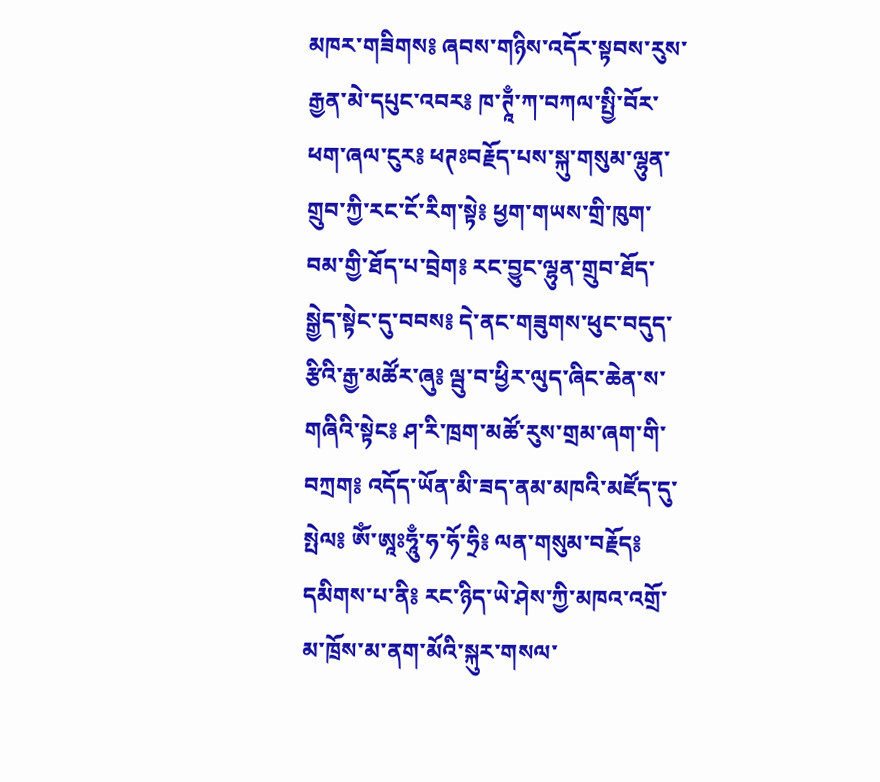མཁར་གཟིགས༔ ཞབས་གཉིས་འདོར་སྟབས་རུས་རྒྱན་མེ་དཔུང་འབར༔ ཁ་ཊཱྃ་ཀ་བཀལ་སྤྱི་བོར་ཕག་ཞལ་ངུར༔ ཕཊཿབརྗོད་པས་སྐུ་གསུམ་ལྷུན་གྲུབ་ཀྱི་རང་ངོ་རིག་སྟེ༔ ཕྱག་གཡས་གྲི་ཁུག་བམ་གྱི་ཐོད་པ་བྲེག༔ རང་བྱུང་ལྷུན་གྲུབ་ཐོད་སྒྱེད་སྟེང་དུ་བབས༔ དེ་ནང་གཟུགས་ཕུང་བདུད་རྩིའི་རྒྱ་མཚོར་ཞུ༔ ལྦུ་བ་ཕྱིར་ལུད་ཞིང་ཆེན་ས་གཞིའི་སྟེང༔ ཤ་རི་ཁྲག་མཚོ་རུས་གྲམ་ཞག་གི་བཀྲག༔ འདོད་ཡོན་མི་ཟད་ནམ་མཁའི་མཛོད་དུ་སྤེལ༔ ཨོཾ་ཨཱཿཧཱུྃ་ཧ་ཧོ་ཧྲི༔ ལན་གསུམ་བརྗོད༔ དམིགས་པ་ནི༔ རང་ཉིད་ཡེ་ཤེས་ཀྱི་མཁའ་འགྲོ་མ་ཁྲོས་མ་ནག་མོའི་སྐུར་གསལ་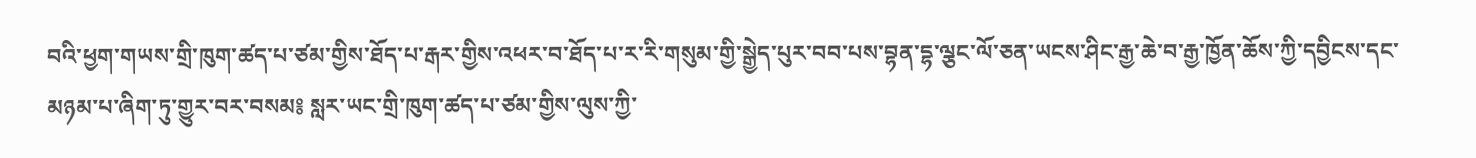བའི་ཕྱག་གཡས་གྲི་ཁུག་ཚད་པ་ཙམ་གྱིས་ཐོད་པ་རྒར་གྱིས་འཕར་བ་ཐོད་པ་ར་རི་གསུམ་གྱི་སྒྱེད་པུར་བབ་པས་བྷན་དྷ་ལྕང་ལོ་ཅན་ཡངས་ཤིང་རྒྱ་ཆེ་བ་རྒྱ་ཁྱོན་ཆོས་ཀྱི་དབྱིངས་དང་མཉམ་པ་ཞིག་ཏུ་གྱུར་བར་བསམ༔ སླར་ཡང་གྲི་ཁུག་ཚད་པ་ཙམ་གྱིས་ལུས་ཀྱི་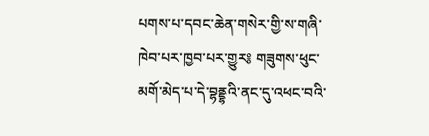པགས་པ་དབང་ཆེན་གསེར་གྱི་ས་གཞི་ཁེབ་པར་ཁྱབ་པར་གྱུར༔ གཟུགས་ཕུང་མགོ་མེད་པ་དེ་བྷནྡྷའི་ནང་དུ་འཕང་བའི་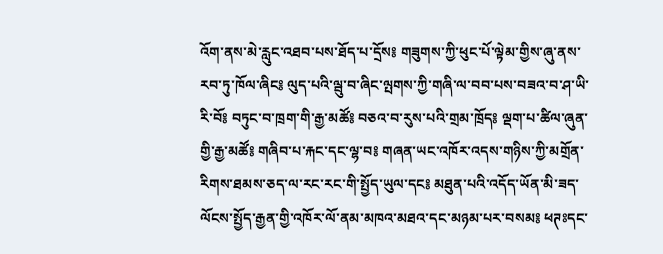འོག་ནས་མེ་རླུང་འཐབ་པས་ཐོད་པ་དྲོས༔ གཟུགས་ཀྱི་ཕུང་པོ་ལྟེམ་གྱིས་ཞུ་ནས་རབ་ཏུ་ཁོལ་ཞིང༔ ལུད་པའི་ལྦུ་བ་ཞིང་ལྤགས་ཀྱི་གཞི་ལ་བབ་པས་བཟའ་བ་ཤ་ཡི་རི་བོ༔ བཏུང་བ་ཁྲག་གི་རྒྱ་མཚོ༔ བཅའ་བ་རུས་པའི་གྲམ་ཁྲོད༔ ལྡག་པ་ཚིལ་ཞུན་གྱི་རྒྱ་མཚོ༔ གཞིབ་པ་རྐང་དང་ལྷ་བ༔ གཞན་ཡང་འཁོར་འདས་གཉིས་ཀྱི་མགྲོན་རིགས་ཐམས་ཅད་ལ་རང་རང་གི་སྤྱོད་ཡུལ་དང༔ མཐུན་པའི་འདོད་ཡོན་མི་ཟད་ལོངས་སྤྱོད་རྒྱན་གྱི་འཁོར་ལོ་ནམ་མཁའ་མཐའ་དང་མཉམ་པར་བསམ༔ ཕཊཿདང་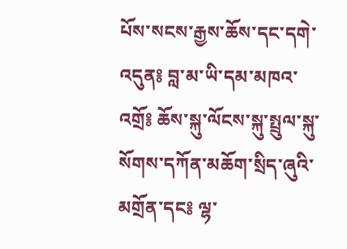པོས་སངས་རྒྱས་ཆོས་དང་དགེ་འདུན༔ བླ་མ་ཡི་དམ་མཁའ་འགྲོ༔ ཆོས་སྐུ་ལོངས་སྐུ་སྤྲུལ་སྐུ་སོགས་དཀོན་མཆོག་སྲིད་ཞུའི་མགྲོན་དང༔ ལྷ་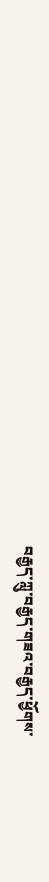བརྒྱད་ཀླུ་བརྒྱད་གཟའ་བརྒྱད་ཕྱོགས་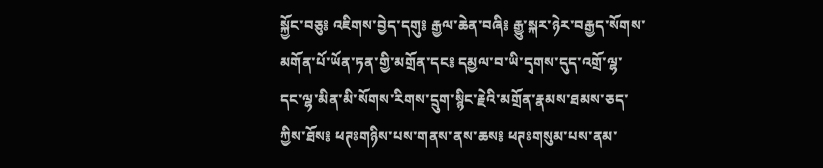སྐྱོང་བཅུ༔ འཇིགས་བྱེད་དགུ༔ རྒྱལ་ཆེན་བཞི༔ རྒྱུ་སྐར་ཉེར་བརྒྱད་སོགས་མགོན་པོ་ཡོན་ཏན་གྱི་མགྲོན་དང༔ དམྱལ་བ་ཡི་དྭགས་དུད་འགྲོ་ལྷ་དང་ལྷ་མིན་མི་སོགས་རིགས་དྲུག་སྙིང་རྗེའི་མགྲོན་རྣམས་ཐམས་ཅད་ཀྱིས་ཐོས༔ ཕཊཿགཉིས་པས་གནས་ནས་ཆས༔ ཕཊཿགསུམ་པས་ནམ་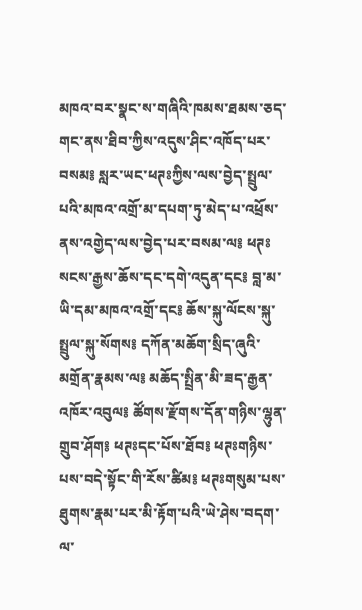མཁའ་བར་སྣང་ས་གཞིའི་ཁམས་ཐམས་ཅད་གང་ནས་ཐིབ་ཀྱིས་འདུས་ཤིང་འཁོད་པར་བསམ༔ སླར་ཡང་ཕཊཿཀྱིས་ལས་བྱེད་སྤྲུལ་པའི་མཁའ་འགྲོ་མ་དཔག་ཏུ་མེད་པ་འཕྲོས་ནས་འགྱེད་ལས་བྱེད་པར་བསམ་ལ༔ ཕཊཿ སངས་རྒྱས་ཆོས་དང་དགེ་འདུན་དང༔ བླ་མ་ཡི་དམ་མཁའ་འགྲོ་དང༔ ཆོས་སྐུ་ལོངས་སྐུ་སྤྲུལ་སྐུ་སོགས༔ དཀོན་མཆོག་སྲིད་ཞུའི་མགྲོན་རྣམས་ལ༔ མཆོད་སྤྲིན་མི་ཟད་རྒྱན་འཁོར་འབུལ༔ ཚོགས་རྫོགས་དོན་གཉིས་ལྷུན་གྲུབ་ཤོག༔ ཕཊཿདང་པོས་ཐོབ༔ ཕཊཿགཉིས་པས་བདེ་སྟོང་གི་རོས་ཚིམ༔ ཕཊཿགསུམ་པས་ཐུགས་རྣམ་པར་མི་རྟོག་པའི་ཡེ་ཤེས་བདག་ལ་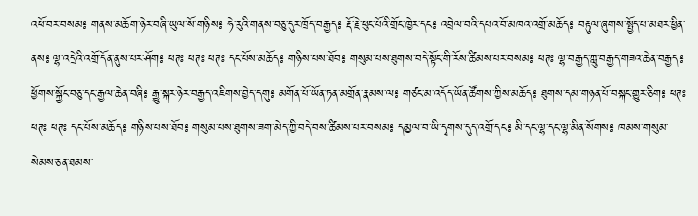འཕོ་བར་བསམ༔ གནས་མཆོག་ཉེར་བཞི་ཡུལ་སོ་གཉིས༔ ཧེ་རུའི་གནས་བཅུ་དུར་ཁྲོད་བརྒྱད༔ རྡོ་རྗེ་ཕུང་པོའི་གྲོང་ཁྱེར་དང༔ འབྲེལ་བའི་དཔའ་བོ་མཁའ་འགྲོ་མཆོད༔ བརྟུལ་ཞུགས་སྤྱོད་པ་མཐར་ཕྱིན་ནས༔ ལྷ་འདྲེའི་འགྲོ་དོན་ནུས་པར་ཤོག༔ ཕཊཿ ཕཊཿ ཕཊཿ དང་པོས་མཆོད༔ གཉིས་པས་ཐོབ༔ གསུམ་པས་ཐུགས་བདེ་སྟོང་གི་རོས་ཚིམས་པར་བསམ༔ ཕཊཿ ལྷ་བརྒྱད་ཀླུ་བརྒྱད་གཟའ་ཆེན་བརྒྱད༔ ཕྱོགས་སྐྱོང་བཅུ་དང་རྒྱལ་ཆེན་བཞི༔ རྒྱུ་སྐར་ཉེར་བརྒྱད་འཇིགས་བྱེད་དགུ༔ མགོན་པོ་ཡོན་ཏན་མགྲོན་རྣམས་ལ༔ གཙང་མ་འདོད་ཡོན་ཚོགས་ཀྱིས་མཆོད༔ ཐུགས་དམ་གཉན་པོ་བསྐང་གྱུར་ཅིག༔ ཕཊཿ ཕཊཿ ཕཊཿ དང་པོས་མཆོད༔ གཉིས་པས་ཐོབ༔ གསུམ་པས་ཐུགས་ཟག་མེད་ཀྱི་བདེ་བས་ཚིམས་པར་བསམ༔ དམྱལ་བ་ཡི་དྭགས་དུད་འགྲོ་དང༔ མི་དང་ལྷ་དང་ལྷ་མིན་སོགས༔ ཁམས་གསུམ་སེམས་ཅན་ཐམས་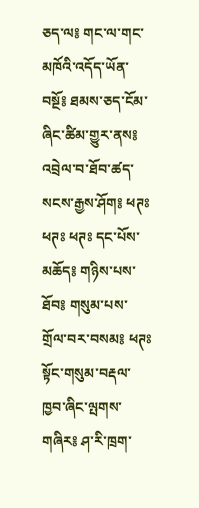ཅད་ལ༔ གང་ལ་གང་མཁོའི་འདོད་ཡོན་བསྔོ༔ ཐམས་ཅད་ངོམ་ཞིང་ཚིམ་གྱུར་ནས༔ འབྲེལ་བ་ཐོབ་ཚད་སངས་རྒྱས་ཤོག༔ ཕཊཿ ཕཊཿ ཕཊཿ དང་པོས་མཆོད༔ གཉིས་པས་ཐོབ༔ གསུམ་པས་གྲོལ་བར་བསམ༔ ཕཊཿ སྟོང་གསུམ་བརྡལ་ཁྱབ་ཞིང་ལྤགས་གཞིར༔ ཤ་རི་ཁྲག་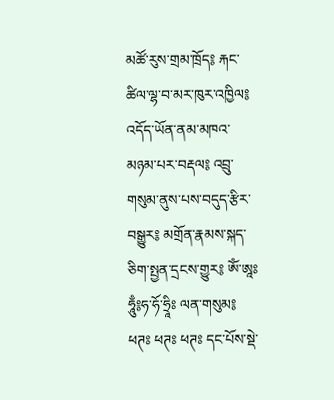མཚོ་རུས་གྲམ་ཁྲོད༔ རྐང་ཚིལ་ལྷ་བ་མར་ཁུར་འཁྱིལ༔ འདོད་ཡོན་ནམ་མཁའ་མཉམ་པར་བརྡལ༔ འབྲུ་གསུམ་ནུས་པས་བདུད་རྩིར་བསྒྱུར༔ མགྲོན་རྣམས་སྐད་ཅིག་སྤྱན་དྲངས་གྱུར༔ ཨོཾ་ཨཱཿཧཱུྃ༔ཧ་ཧོ་ཧྲཱིཿ ལན་གསུམ༔ ཕཊཿ ཕཊཿ ཕཊཿ དང་པོས་སྡེ་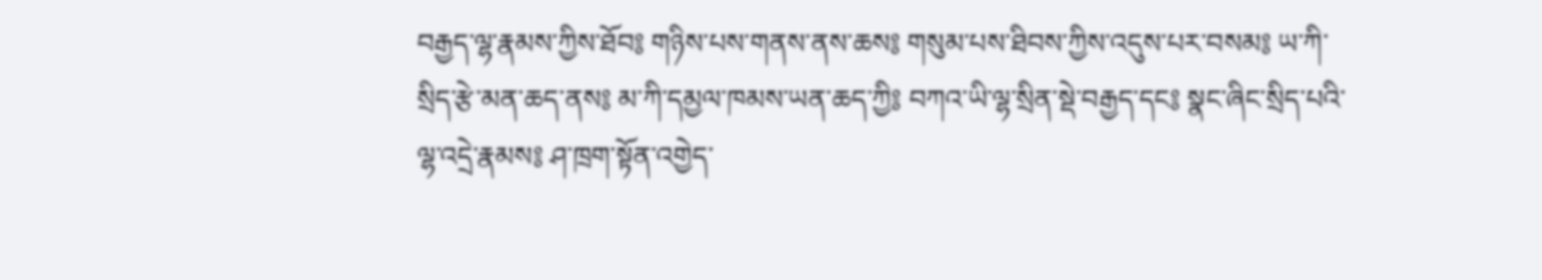བརྒྱད་ལྷ་རྣམས་ཀྱིས་ཐོབ༔ གཉིས་པས་གནས་ནས་ཆས༔ གསུམ་པས་ཐིབས་ཀྱིས་འདུས་པར་བསམ༔ ཡ་ཀི་སྲིད་རྩེ་མན་ཆད་ནས༔ མ་ཀི་དམྱལ་ཁམས་ཡན་ཆད་ཀྱི༔ བཀའ་ཡི་ལྷ་སྲིན་སྡེ་བརྒྱད་དང༔ སྣང་ཞིང་སྲིད་པའི་ལྷ་འདྲེ་རྣམས༔ ཤ་ཁྲག་སྟོན་འགྱེད་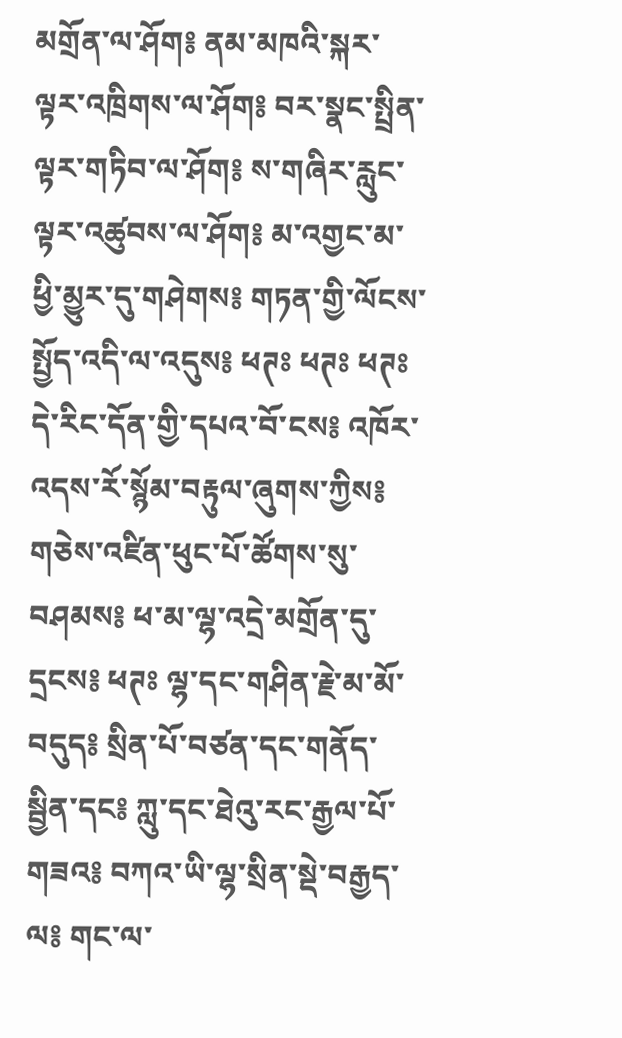མགྲོན་ལ་ཤོག༔ ནམ་མཁའི་སྐར་ལྟར་འཁྲིགས་ལ་ཤོག༔ བར་སྣང་སྤྲིན་ལྟར་གཏིབ་ལ་ཤོག༔ ས་གཞིར་རླུང་ལྟར་འཚུབས་ལ་ཤོག༔ མ་འགྱང་མ་ཕྱི་མྱུར་དུ་གཤེགས༔ གཏན་གྱི་ལོངས་སྤྱོད་འདི་ལ་འདུས༔ ཕཊཿ ཕཊཿ ཕཊཿ དེ་རིང་དོན་གྱི་དཔའ་བོ་ངས༔ འཁོར་འདས་རོ་སྙོམ་བརྟུལ་ཞུགས་ཀྱིས༔ གཅེས་འཛིན་ཕུང་པོ་ཚོགས་སུ་བཤམས༔ ཕ་མ་ལྷ་འདྲེ་མགྲོན་དུ་དྲངས༔ ཕཊཿ ལྷ་དང་གཤིན་རྗེ་མ་མོ་བདུད༔ སྲིན་པོ་བཙན་དང་གནོད་སྦྱིན་དང༔ ཀླུ་དང་ཐེའུ་རང་རྒྱལ་པོ་གཟའ༔ བཀའ་ཡི་ལྷ་སྲིན་སྡེ་བརྒྱད་ལ༔ གང་ལ་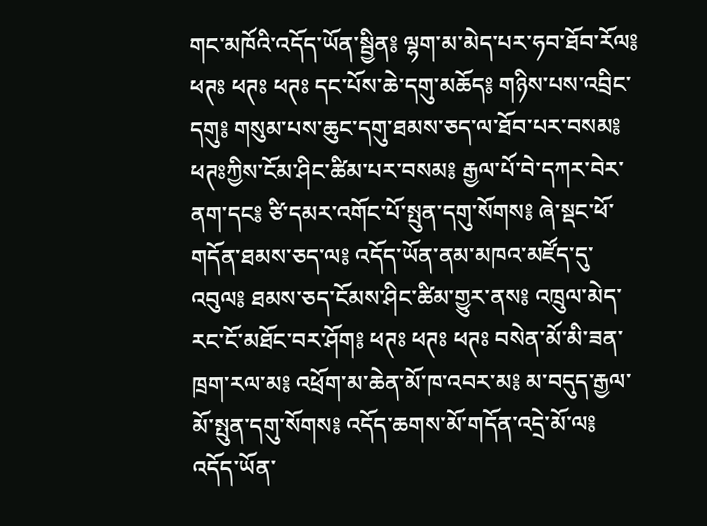གང་མཁོའི་འདོད་ཡོན་སྦྱིན༔ ལྷག་མ་མེད་པར་ཧབ་ཐོབ་རོལ༔ ཕཊཿ ཕཊཿ ཕཊཿ དང་པོས་ཆེ་དགུ་མཆོད༔ གཉིས་པས་འབྲིང་དགུ༔ གསུམ་པས་ཆུང་དགུ་ཐམས་ཅད་ལ་ཐོབ་པར་བསམ༔ ཕཊཿཀྱིས་ངོམ་ཤིང་ཚིམ་པར་བསམ༔ རྒྱལ་པོ་བེ་དཀར་བེར་ནག་དང༔ ཙི་དམར་འགོང་པོ་སྤུན་དགུ་སོགས༔ ཞེ་སྡང་ཕོ་གདོན་ཐམས་ཅད་ལ༔ འདོད་ཡོན་ནམ་མཁའ་མཛོད་དུ་འབུལ༔ ཐམས་ཅད་ངོམས་ཤིང་ཚིམ་གྱུར་ནས༔ འཁྲུལ་མེད་རང་ངོ་མཐོང་བར་ཤོག༔ ཕཊཿ ཕཊཿ ཕཊཿ བསེན་མོ་མི་ཟན་ཁྲག་རལ་མ༔ འཕྲོག་མ་ཆེན་མོ་ཁ་འབར་མ༔ མ་བདུད་རྒྱལ་མོ་སྤུན་དགུ་སོགས༔ འདོད་ཆགས་མོ་གདོན་འདྲེ་མོ་ལ༔ འདོད་ཡོན་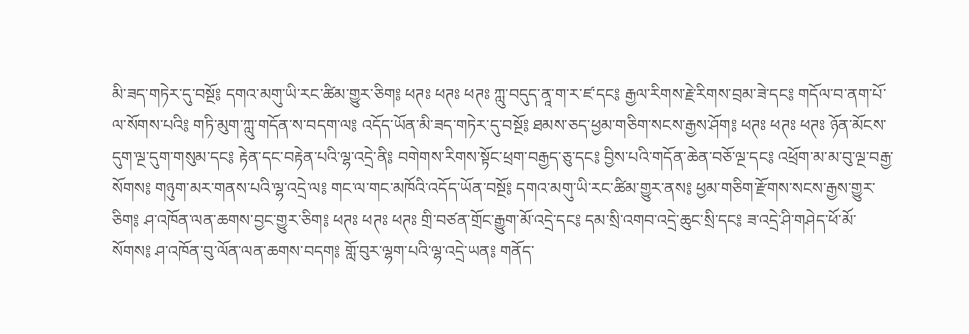མི་ཟད་གཏེར་དུ་བསྔོ༔ དགའ་མགུ་ཡི་རང་ཚིམ་གྱུར་ཅིག༔ ཕཊཿ ཕཊཿ ཕཊཿ ཀླུ་བདུད་ནཱ་ག་ར་ཛ་དང༔ རྒྱལ་རིགས་རྗེ་རིགས་བྲམ་ཟེ་དང༔ གདོལ་བ་ནག་པོ་ལ་སོགས་པའི༔ གཏི་མུག་ཀླུ་གདོན་ས་བདག་ལ༔ འདོད་ཡོན་མི་ཟད་གཏེར་དུ་བསྔོ༔ ཐམས་ཅད་ཕྱམ་གཅིག་སངས་རྒྱས་ཤོག༔ ཕཊཿ ཕཊཿ ཕཊཿ ཉོན་མོངས་དུག་ལྔ་དུག་གསུམ་དང༔ རྟེན་དང་བརྟེན་པའི་ལྷ་འདྲེ་ནི༔ བགེགས་རིགས་སྟོང་ཕྲག་བརྒྱད་ཅུ་དང༔ བྱིས་པའི་གདོན་ཆེན་བཅོ་ལྔ་དང༔ འཕྲོག་མ་མ་བུ་ལྔ་བརྒྱ་སོགས༔ གཉུག་མར་གནས་པའི་ལྷ་འདྲེ་ལ༔ གང་ལ་གང་མཁོའི་འདོད་ཡོན་བསྔོ༔ དགའ་མགུ་ཡི་རང་ཚིམ་གྱུར་ནས༔ ཕྱམ་གཅིག་རྫོགས་སངས་རྒྱས་གྱུར་ཅིག༔ ཤ་འཁོན་ལན་ཆགས་བྱང་གྱུར་ཅིག༔ ཕཊཿ ཕཊཿ ཕཊཿ གྲི་བཙན་གྲོང་རྒྱུག་མོ་འདྲེ་དང༔ དམ་སྲི་འགབ་འདྲེ་ཆུང་སྲི་དང༔ ཟ་འདྲེ་ཤི་གཤེད་ཕོ་མོ་སོགས༔ ཤ་འཁོན་བུ་ལོན་ལན་ཆགས་བདག༔ གློ་བུར་ལྷག་པའི་ལྷ་འདྲེ་ཡན༔ གནོད་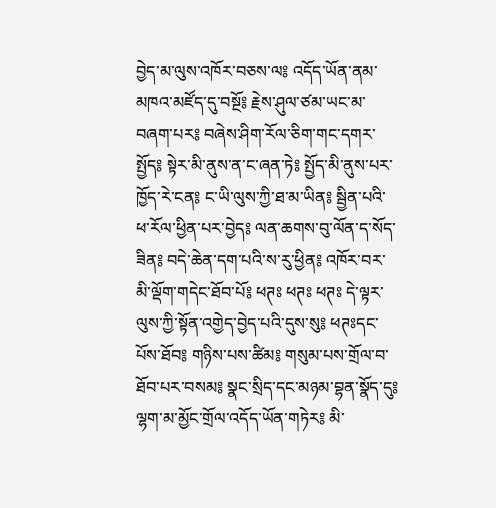བྱེད་མ་ལུས་འཁོར་བཅས་ལ༔ འདོད་ཡོན་ནམ་མཁའ་མཛོད་དུ་བསྔོ༔ རྗེས་ཤུལ་ཙམ་ཡང་མ་བཞག་པར༔ བཞེས་ཤིག་རོལ་ཅིག་གང་དགར་སྤྱོད༔ སྟེར་མི་ནུས་ན་ང་ཞན་ཏེ༔ སྤྱོད་མི་ནུས་པར་ཁྱོད་རེ་ངན༔ ང་ཡི་ལུས་ཀྱི་ཐ་མ་ཡིན༔ སྦྱིན་པའི་ཕ་རོལ་ཕྱིན་པར་བྱེད༔ ལན་ཆགས་བུ་ལོན་ད་སོད་ཟིན༔ བདེ་ཆེན་དག་པའི་ས་རུ་ཕྱིན༔ འཁོར་བར་མི་ལྡོག་གདེང་ཐོབ་པོ༔ ཕཊཿ ཕཊཿ ཕཊཿ དེ་ལྟར་ལུས་ཀྱི་སྟོན་འགྱེད་བྱེད་པའི་དུས་སུ༔ ཕཊཿདང་པོས་ཐོབ༔ གཉིས་པས་ཚིམ༔ གསུམ་པས་གྲོལ་བ་ཐོབ་པར་བསམ༔ སྣང་སྲིད་དང་མཉམ་བྷན་སྣོད་དུ༔ ལྷག་མ་མྱོང་གྲོལ་འདོད་ཡོན་གཏེར༔ མི་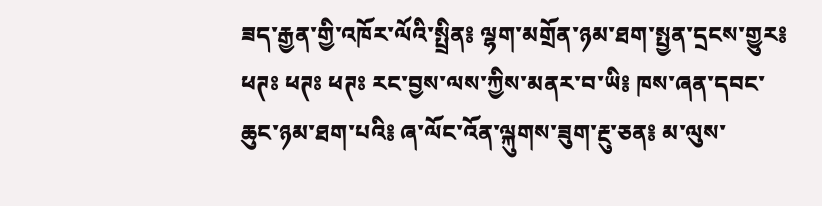ཟད་རྒྱན་གྱི་འཁོར་ལོའི་སྤྲིན༔ ལྷག་མགྲོན་ཉམ་ཐག་སྤྱན་དྲངས་གྱུར༔ ཕཊཿ ཕཊཿ ཕཊཿ རང་བྱས་ལས་ཀྱིས་མནར་བ་ཡི༔ ཁས་ཞན་དབང་ཆུང་ཉམ་ཐག་པའི༔ ཞ་ལོང་འོན་ལྐུགས་ཟུག་རྔུ་ཅན༔ མ་ལུས་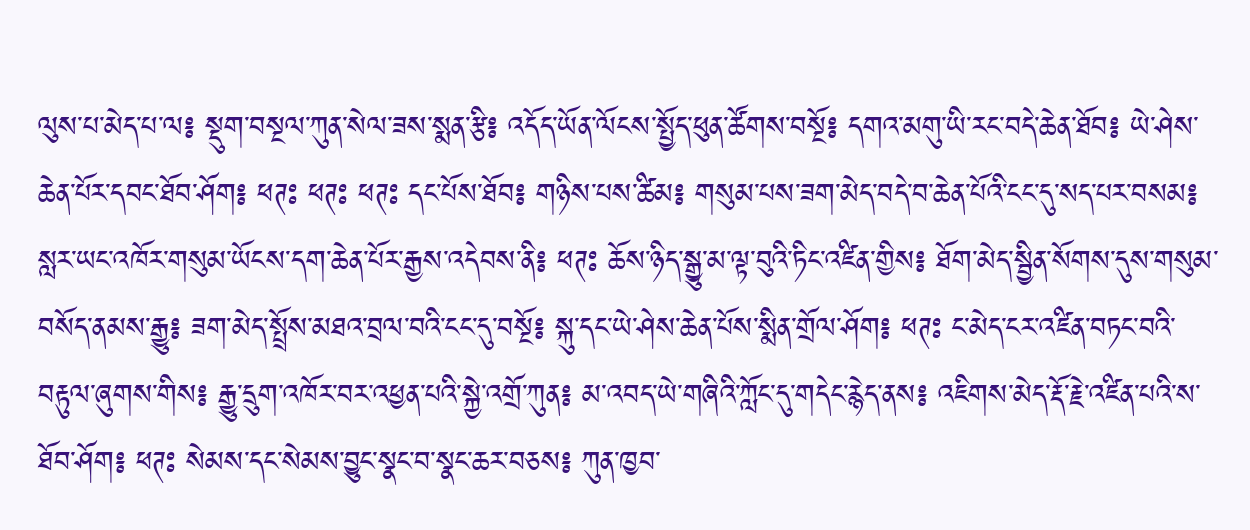ལུས་པ་མེད་པ་ལ༔ སྡུག་བསྔལ་ཀུན་སེལ་ཟས་སྨན་རྩི༔ འདོད་ཡོན་ལོངས་སྤྱོད་ཕུན་ཚོགས་བསྔོ༔ དགའ་མགུ་ཡི་རང་བདེ་ཆེན་ཐོབ༔ ཡེ་ཤེས་ཆེན་པོར་དབང་ཐོབ་ཤོག༔ ཕཊཿ ཕཊཿ ཕཊཿ དང་པོས་ཐོབ༔ གཉིས་པས་ཚིམ༔ གསུམ་པས་ཟག་མེད་བདེ་བ་ཆེན་པོའི་ངང་དུ་སད་པར་བསམ༔ སླར་ཡང་འཁོར་གསུམ་ཡོངས་དག་ཆེན་པོར་རྒྱས་འདེབས་ནི༔ ཕཊཿ ཆོས་ཉིད་སྒྱུ་མ་ལྟ་བུའི་ཏིང་འཛིན་གྱིས༔ ཐོག་མེད་སྦྱིན་སོགས་དུས་གསུམ་བསོད་ནམས་རྒྱུ༔ ཟག་མེད་སྤྲོས་མཐའ་བྲལ་བའི་ངང་དུ་བསྔོ༔ སྐུ་དང་ཡེ་ཤེས་ཆེན་པོས་སྨིན་གྲོལ་ཤོག༔ ཕཊཿ ང་མེད་ངར་འཛིན་བཏང་བའི་བརྟུལ་ཞུགས་གིས༔ རྒྱུ་དྲུག་འཁོར་བར་འཕྱན་པའི་སྐྱེ་འགྲོ་ཀུན༔ མ་འབད་ཡེ་གཞིའི་ཀློང་དུ་གདེང་རྙེད་ནས༔ འཇིགས་མེད་རྡོ་རྗེ་འཛིན་པའི་ས་ཐོབ་ཤོག༔ ཕཊཿ སེམས་དང་སེམས་བྱུང་སྣང་བ་སྣང་ཆར་བཅས༔ ཀུན་ཁྱབ་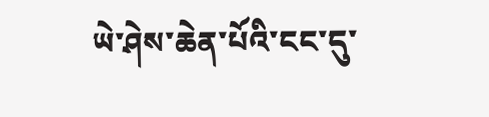ཡེ་ཤེས་ཆེན་པོའི་ངང་དུ་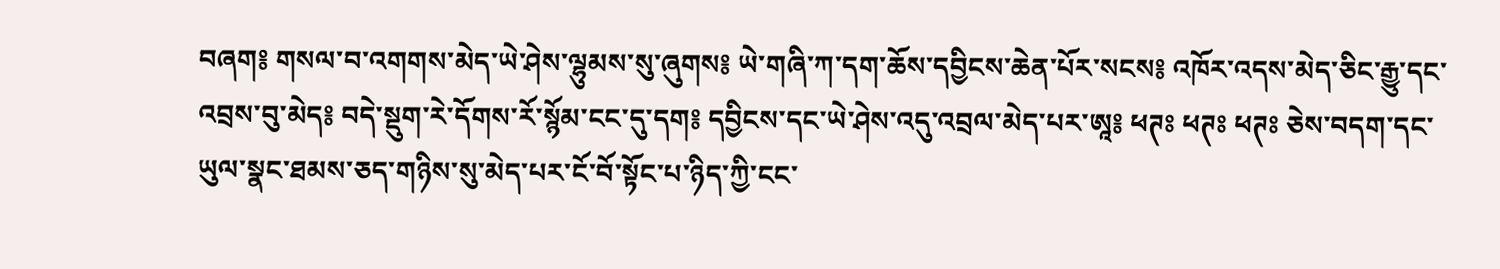བཞག༔ གསལ་བ་འགགས་མེད་ཡེ་ཤེས་ལྷུམས་སུ་ཞུགས༔ ཡེ་གཞི་ཀ་དག་ཆོས་དབྱིངས་ཆེན་པོར་སངས༔ འཁོར་འདས་མེད་ཅིང་རྒྱུ་དང་འབྲས་བུ་མེད༔ བདེ་སྡུག་རེ་དོགས་རོ་སྙོམ་ངང་དུ་དག༔ དབྱིངས་དང་ཡེ་ཤེས་འདུ་འབྲལ་མེད་པར་ཨཱ༔ ཕཊཿ ཕཊཿ ཕཊཿ ཅེས་བདག་དང་ཡུལ་སྣང་ཐམས་ཅད་གཉིས་སུ་མེད་པར་ངོ་བོ་སྟོང་པ་ཉིད་ཀྱི་ངང་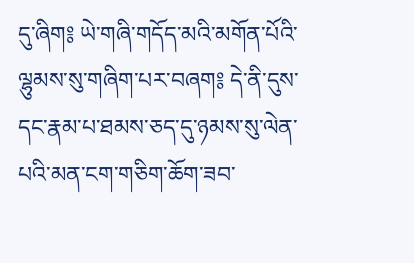དུ་ཞིག༔ ཡེ་གཞི་གདོད་མའི་མགོན་པོའི་ལྷུམས་སུ་གཞིག་པར་བཞག༔ དེ་ནི་དུས་དང་རྣམ་པ་ཐམས་ཅད་དུ་ཉམས་སུ་ལེན་པའི་མན་ངག་གཅིག་ཆོག་ཟབ་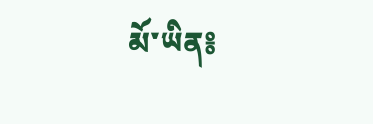མོ་ཡིན༔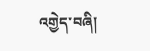འགྱེད་བཞི།